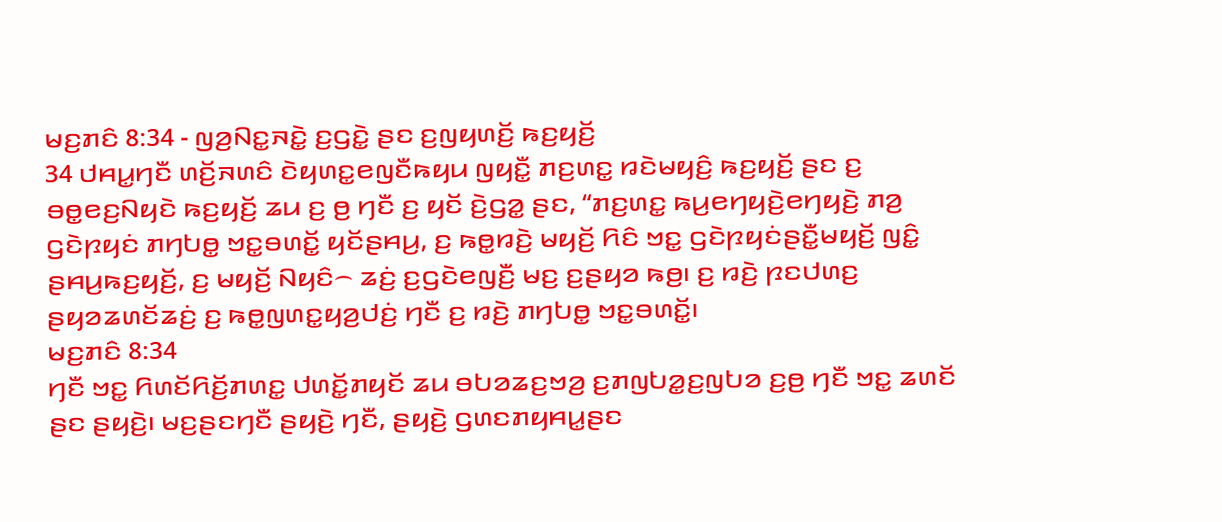ꤗꤢ꤬ꤊꤢꤨ 8:34 - ꤜꤤ꤬ꤡꤢ꤭ꤏꤢꤧ꤭ ꤢ꤬ꤞꤢꤧ꤭ ꤔꤢ ꤢ꤬ꤜꤟꤛꤢꤩ꤬ ꤒꤢ꤬ꤟꤢꤩ꤬
34 ꤓꤌꤣ꤭ꤚꤢꤪ ꤛꤢꤩ꤬ꤏꤛꤢꤨ ꤢꤧꤟꤛꤢ꤭ꤕꤜꤢꤪꤒꤟꤣ ꤜꤟꤢꤪ꤭ ꤊꤢ꤬ꤛꤢ꤭ ꤙꤢꤧꤗꤟꤢꤨ꤬ ꤒꤢ꤬ꤟꤢꤩ꤬ ꤔꤢ ꤢ꤬ ꤋꤥ꤭ꤕꤢ꤬ꤡꤟꤢꤧ ꤒꤢ꤬ꤟꤢꤩ꤬ ꤘꤣ ꤢ꤬ ꤥ꤬ ꤚꤢꤪ ꤢ꤬ ꤟꤢꤩ ꤢꤧ꤬ꤞꤤ꤭ ꤔꤢ, “ꤊꤢ꤬ꤛꤢ꤭ ꤒꤣ꤬ꤕꤚꤟꤢꤧ꤬ꤕꤚꤟꤢꤧ꤬ ꤊꤤ꤬ ꤞꤢꤧꤐꤟꤢꤦ ꤊꤚꤝꤥ꤭ ꤠꤢ꤭ꤋꤛꤢꤩ꤭ ꤟꤢꤩꤔꤌꤣ꤬, ꤢ꤬ ꤒꤥ꤭ꤙꤢꤧ꤬ ꤗꤟꤢꤩ꤬ ꤖꤢꤨ ꤠꤢ꤭ ꤞꤢꤧꤐꤟꤢꤦꤔꤢꤪ꤭ꤗꤟꤢꤩ꤬ ꤜꤢꤨ꤭ ꤔꤌꤣ꤬ꤒꤢ꤬ꤟꤢꤩ꤬, ꤢ꤬ ꤗꤟꤢꤩ꤬ ꤡꤟꤢꤨ꤮ ꤘꤢꤦ꤬ ꤢ꤬ꤞꤢꤧꤕꤜꤢꤪ꤬ ꤗꤢ꤬ ꤢ꤬ꤔꤟꤤ ꤒꤥ꤬꤯ ꤢ꤬ ꤙꤢꤧ꤬ ꤐꤢꤓꤛꤢ꤬ ꤔꤟꤤꤘꤛꤢꤩꤘꤢꤦ꤬ ꤢ꤬ ꤒꤥ꤭ꤜꤛꤢ꤭ꤟꤤ꤬ꤓꤢꤦ꤬ ꤚꤢꤪ ꤢ꤬ ꤙꤢꤧ꤬ ꤊꤚꤝꤥ꤭ ꤠꤢ꤭ꤋꤛꤢꤩ꤭꤯
ꤗꤢ꤬ꤊꤢꤨ 8:34
ꤚꤢꤪ ꤠꤢ꤭ ꤖꤛꤢꤩꤖꤢꤩ꤬ꤊꤛꤢ꤭ ꤓꤛꤢꤩ꤭ꤊꤟꤢꤩ ꤘꤣ ꤋꤝꤤꤘꤢ꤬ꤠꤤ꤬ ꤢ꤬ꤊꤜꤝꤤ꤭ꤢ꤬ꤜꤝꤤ ꤢ꤬ꤥ꤬ ꤚꤢꤪ ꤠꤢ꤭ ꤘꤛꤢꤩ ꤔꤢ ꤔꤟꤢꤧ꤬꤯ ꤗꤢ꤬ꤔꤢꤚꤢꤪ ꤔꤟꤢꤧ꤬ ꤚꤢꤪ, ꤔꤟꤢꤧ꤬ ꤞꤛꤢꤊꤟꤌꤣ꤭ꤔꤢ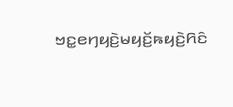ꤠꤢ꤭ꤕꤚꤟꤢꤧ꤬ꤗꤟꤢꤩ꤬ꤒꤟꤢꤧ꤬ꤖꤢꤨ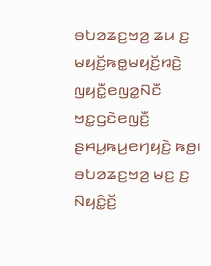ꤋꤝꤤꤘꤢ꤬ꤠꤤ꤬ ꤘꤣ ꤢ꤬ ꤗꤟꤢꤩ꤬ꤒꤥ꤭ꤗꤟꤢꤩ꤬ꤙꤢꤧ꤬ ꤜꤟꤢꤪ꤭ꤕꤜꤤ꤭ꤡꤢꤪ ꤠꤢ꤭ꤞꤢꤧꤕꤜꤢꤪ꤬ ꤔꤌꤣ꤬ꤒꤣ꤬ꤕꤚꤟꤢꤧ꤬ ꤒꤥ꤬꤯ ꤋꤝꤤꤘꤢ꤬ꤠꤤ꤬ ꤗꤢ꤬ ꤢ꤬ ꤡꤟꤢꤨ꤭ꤢꤩ꤬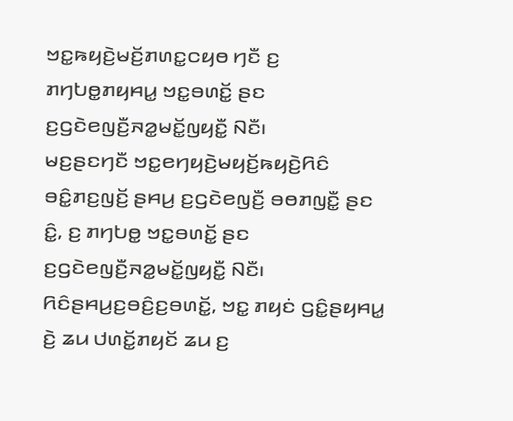ꤠꤢ꤭ꤒꤟꤢꤧ꤬ꤗꤢꤩ꤬ꤊꤛꤢ꤭ꤍꤟꤥ ꤚꤢꤪ ꤢ꤬ ꤊꤚꤝꤥ꤭ꤊꤟꤌꤣ꤭ ꤠꤢ꤭ꤋꤛꤢꤩ꤭ ꤔꤢ ꤢ꤬ꤞꤢꤧꤕꤜꤢꤪ꤬ꤏꤤ꤭ꤗꤢꤩ꤭ꤜꤟꤢꤪ꤭ ꤡꤢꤪ꤯
ꤗꤢ꤬ꤔꤢꤚꤢꤪ ꤠꤢ꤭ꤕꤚꤟꤢꤧ꤬ꤗꤟꤢꤩ꤬ꤒꤟꤢꤧ꤬ꤖꤢꤨ ꤋꤢꤨ꤭ꤊꤢ꤬ꤜꤢꤩ꤬ ꤔꤌꤣ꤬ ꤢ꤬ꤞꤢꤧꤕꤜꤢꤪ꤬ ꤋꤥꤊꤜꤢꤪ꤭ ꤔꤢ ꤢꤨ꤭, ꤢ꤬ ꤊꤚꤝꤥ꤭ ꤠꤢ꤭ꤋꤛꤢꤩ꤭ ꤔꤢ ꤢ꤬ꤞꤢꤧꤕꤜꤢꤪ꤬ꤏꤤ꤭ꤗꤢꤩ꤭ꤜꤟꤢꤪ꤭ ꤡꤢꤪ꤯ ꤖꤢꤨꤔꤌꤣ꤬ꤢ꤬ꤋꤢꤨ꤬ꤢ꤬ꤋꤛꤢꤩ꤭, ꤠꤢ꤭ ꤊꤟꤢꤦ ꤞꤢꤨ꤭ꤔꤟꤌꤣ꤭ ꤢꤧ꤬ ꤘꤣ ꤓꤛꤢꤩ꤭ꤊꤟꤢꤩ ꤘꤣ ꤢ꤬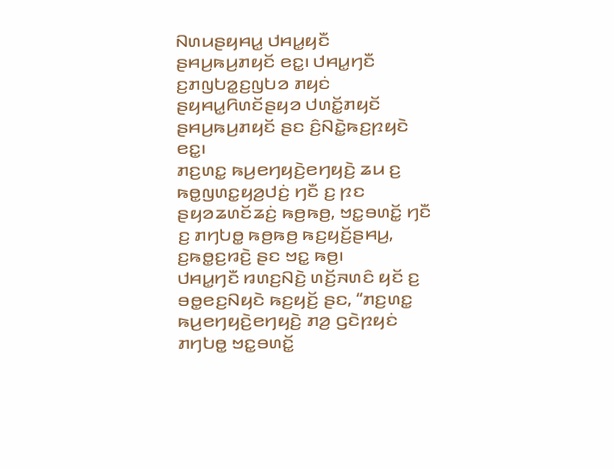ꤡꤛꤣꤔꤟꤌꤣ꤭ ꤓꤌꤣ꤭ꤟꤢꤪ ꤔꤌꤣ꤬ꤒꤣ꤬ꤊꤟꤢꤩ ꤕꤢ꤭꤯ ꤓꤌꤣ꤭ꤚꤢꤪ ꤢ꤬ꤊꤜꤝꤤ꤭ꤢ꤬ꤜꤝꤤ ꤊꤟꤢꤦ ꤔꤟꤌꤣ꤭ꤖꤛꤢꤩꤔꤟꤤ ꤓꤛꤢꤩ꤭ꤊꤟꤢꤩ ꤔꤌꤣ꤬ꤒꤣ꤬ꤊꤟꤢꤩ ꤔꤢ ꤢꤨ꤬ꤡꤢꤧ꤭ꤒꤢ꤬ꤐꤟꤢꤧ ꤕꤢ꤭꤯
ꤊꤢ꤬ꤛꤢ꤭ ꤒꤣ꤬ꤕꤚꤟꤢꤧ꤬ꤕꤚꤟꤢꤧ꤬ ꤘꤣ ꤢ꤬ ꤒꤥ꤭ꤜꤛꤢ꤭ꤟꤤ꤬ꤓꤢꤦ꤬ ꤚꤢꤪ ꤢ꤬ ꤐꤢ ꤔꤟꤤꤘꤛꤢꤩꤘꤢꤦ꤬ ꤒꤥ꤬ꤒꤥ꤬, ꤠꤢ꤭ꤋꤛꤢꤩ꤭ ꤚꤢꤪ ꤢ꤬ ꤊꤚꤝꤥ꤭ ꤒꤥ꤬ꤒꤥ꤬ ꤒꤢ꤬ꤟꤢꤩ꤬ꤔꤌꤣ꤬, ꤢ꤬ꤒꤥ꤭ꤢ꤬ꤙꤢꤧ꤬ ꤔꤢ ꤠꤢ꤭ ꤒꤥ꤬꤯
ꤓꤌꤣ꤭ꤚꤢꤪ ꤙꤛꤢ꤬ꤡꤢꤧ꤬ ꤛꤢꤩ꤬ꤏꤛꤢꤨ ꤟꤢꤩ ꤢ꤬ ꤋꤥ꤭ꤕꤢ꤬ꤡꤟꤢꤧ ꤒꤢ꤬ꤟꤢꤩ꤬ ꤔꤢ, “ꤊꤢ꤬ꤛꤢ꤭ ꤒꤣ꤬ꤕꤚꤟꤢꤧ꤬ꤕꤚꤟꤢꤧ꤬ ꤊꤤ꤬ ꤞꤢꤧꤐꤟꤢꤦ ꤊꤚꤝꤥ꤭ ꤠꤢ꤭ꤋꤛꤢꤩ꤭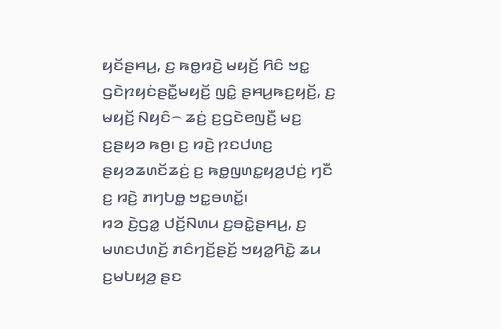ꤟꤢꤩꤔꤌꤣ꤬, ꤢ꤬ ꤒꤥ꤭ꤙꤢꤧ꤬ ꤗꤟꤢꤩ꤬ ꤖꤢꤨ ꤠꤢ꤭ ꤞꤢꤧꤐꤟꤢꤦꤔꤢꤪ꤭ꤗꤟꤢꤩ꤬ ꤜꤢꤨ꤭ ꤔꤌꤣ꤬ꤒꤢ꤬ꤟꤢꤩ꤬, ꤢ꤬ ꤗꤟꤢꤩ꤬ ꤡꤟꤢꤨ꤮ ꤘꤢꤦ꤬ ꤢ꤬ꤞꤢꤧꤕꤜꤢꤪ꤬ ꤗꤢ꤬ ꤢ꤬ꤔꤟꤤ ꤒꤥ꤬꤯ ꤢ꤬ ꤙꤢꤧ꤬ ꤐꤢꤓꤛꤢ꤬ ꤔꤟꤤꤘꤛꤢꤩꤘꤢꤦ꤬ ꤢ꤬ ꤒꤥ꤭ꤜꤛꤢ꤭ꤟꤤ꤬ꤓꤢꤦ꤬ ꤚꤢꤪ ꤢ꤬ ꤙꤢꤧ꤬ ꤊꤚꤝꤥ꤭ ꤠꤢ꤭ꤋꤛꤢꤩ꤭꤯
ꤙꤤ ꤢꤧ꤬ꤞꤤ꤭ ꤓꤢꤩ꤬ꤡꤛꤣ ꤢ꤬ꤋꤢꤧ꤭ꤔꤌꤣ꤬, ꤢ꤬ ꤗꤛꤢꤓꤛꤢꤩ꤬ ꤊꤢꤨꤚꤢꤩ꤬ꤔꤢꤩ꤬ ꤠꤟꤤ꤭ꤖꤢꤧ꤭ ꤘꤣ ꤢ꤬ꤗꤝꤟꤤ꤬ ꤔꤢ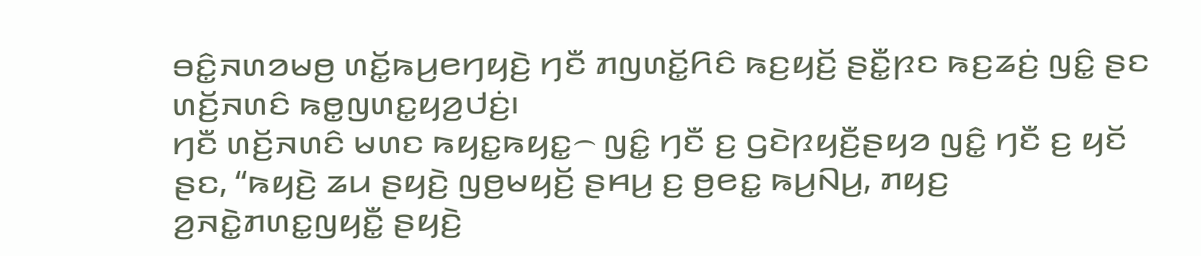ꤋꤢꤨ꤭ꤏꤛꤤꤗꤥ꤬ ꤛꤢꤩ꤭ꤒꤣ꤬ꤕꤚꤟꤢꤧ꤬ ꤚꤢꤪ ꤊꤜꤛꤢꤩ꤭ꤖꤢꤨ ꤒꤢ꤬ꤟꤢꤩ꤬ ꤔꤢꤪ꤭ꤐꤢ ꤒꤢ꤬ꤘꤢꤦ꤬ ꤜꤢꤨ꤭ ꤔꤢ ꤛꤢꤩ꤬ꤏꤛꤢꤨ ꤒꤥ꤭ꤜꤛꤢ꤭ꤟꤤ꤬ꤓꤢꤦ꤬꤯
ꤚꤢꤪ ꤛꤢꤩ꤬ꤏꤛꤢꤨ ꤗꤛꤢ ꤒꤟꤢ꤭ꤒꤟꤢ꤭꤮ ꤜꤢꤨ꤭ ꤚꤢꤪ ꤢ꤬ ꤞꤢꤧꤐꤟꤢꤪ꤬ꤔꤟꤤ ꤜꤢꤨ꤭ ꤚꤢꤪ ꤢ꤬ ꤟꤢꤩ ꤔꤢ, “ꤒꤟꤢꤧ꤬ ꤘꤣ ꤔꤟꤢꤧ꤬ ꤜꤥ꤬ꤗꤟꤢꤩ꤬ ꤔꤌꤣ꤬ ꤢ꤬ ꤥ꤬ꤕꤢ꤭ ꤒꤣ꤬ꤡꤣ꤬, ꤊꤟꤢ꤬ ꤤ꤬ꤏꤢꤧ꤭ꤊꤛꤢ꤭ꤜꤟꤢꤪ꤭ ꤔꤟꤢꤧ꤬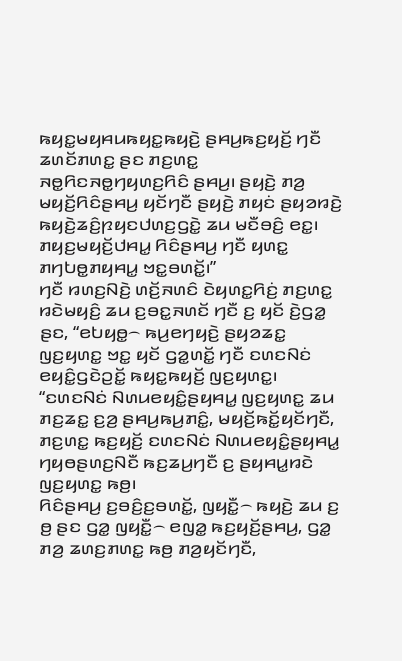ꤒꤟꤢ꤭ꤗꤟꤌꤣꤒꤟꤢ꤭ꤒꤟꤢꤧ꤬ ꤔꤌꤣ꤬ꤒꤢ꤬ꤟꤢꤩ꤬ ꤚꤢꤪ ꤘꤛꤢꤩꤊꤛꤢ꤭ ꤔꤢ ꤊꤢ꤬ꤛꤢ꤭ ꤏꤥ꤭ꤖꤢꤏꤥ꤭ꤚꤟꤛꤢ꤬ꤖꤢꤨ ꤔꤌꤣ꤬꤯ ꤔꤟꤢꤧ꤬ ꤊꤤ꤬ ꤗꤟꤢꤩ꤬ꤖꤢꤨꤔꤌꤣ꤬ ꤟꤢꤩꤚꤢꤪ ꤔꤟꤢꤧ꤬ ꤊꤟꤢꤦ ꤔꤟꤤꤙꤢꤧ꤬ ꤒꤟꤢꤧ꤬ꤘꤢꤨ꤬ꤐꤟꤢꤓꤛꤢ꤬ꤞꤢꤧ꤭ ꤘꤣ ꤗꤢꤪꤋꤢꤨ꤬ ꤕꤢ꤭꤯ ꤊꤟꤢ꤬ꤗꤟꤢꤩ꤬ꤓꤌꤣ꤭ ꤖꤢꤨꤔꤌꤣ꤬ ꤚꤢꤪ ꤟꤛꤢ꤭ ꤊꤚꤝꤥ꤭ꤊꤟꤌꤣ꤭ ꤠꤢ꤭ꤋꤛꤢꤩ꤭꤯”
ꤚꤢꤪ ꤙꤛꤢ꤬ꤡꤢꤧ꤬ ꤛꤢꤩ꤬ꤏꤛꤢꤨ ꤢꤧꤟꤛꤢ꤭ꤖꤢꤦ꤬ ꤊꤢ꤬ꤛꤢ꤭ ꤙꤢꤧꤗꤟꤢꤨ꤬ ꤘꤣ ꤢ꤬ꤋꤢ꤭ꤏꤛꤢꤩ ꤚꤢꤪ ꤢ꤬ ꤟꤢꤩ ꤢꤧ꤬ꤞꤤ꤭ ꤔꤢ, “ꤕꤝꤟꤥ꤭꤮ ꤒꤣ꤬ꤕꤚꤟꤢꤧ꤬ ꤔꤟꤤꤘꤢ꤭ ꤜꤢ꤬ꤟꤛꤢ꤭ ꤠꤢ꤭ ꤟꤢꤩ ꤞꤤ꤭ꤛꤢꤩ꤭ ꤚꤢꤪ ꤢꤛꤢꤡꤢꤦ ꤕꤟꤢꤨ꤭ꤞꤢꤧꤑꤢꤩ꤭ ꤒꤟꤢ꤭ꤒꤟꤢꤩ꤬ ꤜꤢ꤬ꤟꤛꤢ꤭꤯
“ꤢꤛꤢꤡꤢꤦ ꤡꤛꤣꤕꤟꤢꤨ꤭ꤔꤟꤌꤣ꤭ ꤜꤢ꤬ꤟꤛꤢ꤭ ꤘꤣ ꤊꤢ꤬ꤘꤢ꤭ ꤢ꤬ꤤ꤬ ꤔꤌꤣ꤬ꤒꤣ꤬ꤊꤢꤨ꤭, ꤗꤟꤢꤩ꤬ꤒꤢꤩ꤭ꤟꤢꤩꤚꤢꤪ, ꤊꤢ꤬ꤛꤢ꤭ ꤒꤢ꤬ꤟꤢꤩ꤬ ꤢꤛꤢꤡꤢꤦ ꤡꤛꤣꤕꤟꤢꤨ꤭ꤔꤟꤌꤣ꤭ ꤚꤟꤥꤔꤛꤢ꤬ꤡꤢꤪ ꤒꤢ꤬ꤘꤣ꤬ꤚꤢꤪ ꤢ꤬ ꤔꤟꤌꤣ꤭ꤙꤢꤧ ꤜꤢ꤬ꤟꤛꤢ꤭ ꤒꤥ꤬꤯
ꤖꤢꤨꤔꤌꤣ꤬ ꤢ꤬ꤋꤢꤨ꤬ꤢ꤬ꤋꤛꤢꤩ꤭, ꤜꤟꤢꤪ꤭꤮ ꤒꤟꤢꤧ꤬ ꤘꤣ ꤢ꤬ ꤥ꤬ ꤔꤢ ꤞꤤ꤭ ꤜꤟꤢꤪ꤭꤮ ꤕꤜꤤ꤭ ꤒꤢ꤬ꤟꤢꤩ꤬ꤔꤌꤣ꤬, ꤞꤤ꤭ ꤊꤤ꤬ ꤘꤛꤢ꤬ꤊꤛꤢ꤭ ꤒꤥ꤬ ꤊꤤ꤬ꤟꤢꤩꤚꤢꤪ,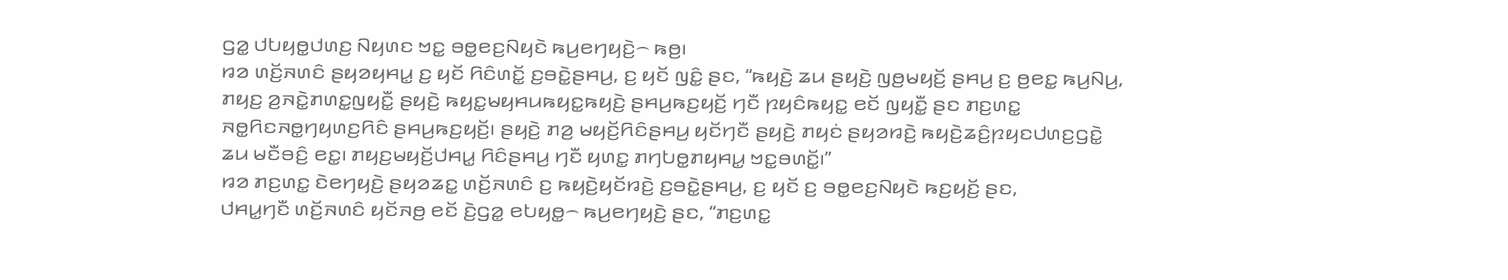ꤞꤤ꤭ ꤓꤝꤟꤥ꤭ꤓꤛꤢ꤬ ꤡꤟꤛꤢ ꤠꤢ꤭ ꤋꤥ꤭ꤕꤢ꤬ꤡꤟꤢꤧ ꤒꤣ꤬ꤕꤚꤟꤢꤧ꤬꤮ ꤒꤥ꤬꤯
ꤙꤤ ꤛꤢꤩ꤬ꤏꤛꤢꤨ ꤔꤟꤤꤟꤌꤣ꤭ ꤢ꤬ ꤟꤢꤩ ꤖꤢꤨꤛꤢꤩ꤭ ꤢ꤬ꤋꤢꤧ꤭ꤔꤌꤣ꤬, ꤢ꤬ ꤟꤢꤩ ꤜꤢꤨ꤭ ꤔꤢ, “ꤒꤟꤢꤧ꤬ ꤘꤣ ꤔꤟꤢꤧ꤬ ꤜꤥ꤬ꤗꤟꤢꤩ꤬ ꤔꤌꤣ꤬ ꤢ꤬ ꤥ꤬ꤕꤢ꤭ ꤒꤣ꤬ꤡꤣ꤬, ꤊꤟꤢ꤬ ꤤ꤬ꤏꤢꤧ꤭ꤊꤛꤢ꤭ꤜꤟꤢꤪ꤭ ꤔꤟꤢꤧ꤬ ꤒꤟꤢ꤭ꤗꤟꤌꤣꤒꤟꤢ꤭ꤒꤟꤢꤧ꤬ ꤔꤌꤣ꤬ꤒꤢ꤬ꤟꤢꤩ꤬ ꤚꤢꤪ ꤐꤟꤢꤨꤒꤟꤢ꤭ ꤕꤢꤩ ꤜꤟꤢꤪ꤭ ꤔꤢ ꤊꤢ꤬ꤛꤢ꤭ ꤏꤥ꤭ꤖꤢꤏꤥ꤭ꤚꤟꤛꤢ꤬ꤖꤢꤨ ꤔꤌꤣ꤬ꤒꤢ꤬ꤟꤢꤩ꤬꤯ ꤔꤟꤢꤧ꤬ ꤊꤤ꤬ ꤗꤟꤢꤩ꤬ꤖꤢꤨꤔꤌꤣ꤬ ꤟꤢꤩꤚꤢꤪ ꤔꤟꤢꤧ꤬ ꤊꤟꤢꤦ ꤔꤟꤤꤙꤢꤧ꤬ ꤒꤟꤢꤧ꤬ꤘꤢꤨ꤬ꤐꤟꤢꤓꤛꤢ꤬ꤞꤢꤧ꤭ ꤘꤣ ꤗꤢꤪꤋꤢꤨ꤬ ꤕꤢ꤭꤯ ꤊꤟꤢ꤬ꤗꤟꤢꤩ꤬ꤓꤌꤣ꤭ ꤖꤢꤨꤔꤌꤣ꤬ ꤚꤢꤪ ꤟꤛꤢ꤭ ꤊꤚꤝꤥ꤭ꤊꤟꤌꤣ꤭ ꤠꤢ꤭ꤋꤛꤢꤩ꤭꤯”
ꤙꤤ ꤊꤢ꤬ꤛꤢ꤭ ꤢꤧꤕꤚꤟꤢꤧ꤬ ꤔꤟꤤꤘꤢ꤭ ꤛꤢꤩ꤬ꤏꤛꤢꤨ ꤢ꤬ ꤒꤟꤢꤧ꤬ꤟꤢꤩꤙꤢꤧ꤬ ꤢ꤬ꤋꤢꤧ꤭ꤔꤌꤣ꤬, ꤢ꤬ ꤟꤢꤩ ꤢ꤬ ꤋꤥ꤭ꤕꤢ꤬ꤡꤟꤢꤧ ꤒꤢ꤬ꤟꤢꤩ꤬ ꤔꤢ,
ꤓꤌꤣ꤭ꤚꤢꤪ ꤛꤢꤩ꤬ꤏꤛꤢꤨ ꤟꤢꤩꤏꤥ꤬ ꤕꤢꤩ ꤢꤧ꤬ꤞꤤ꤭ ꤕꤝꤟꤥ꤭꤮ ꤒꤣ꤬ꤕꤚꤟꤢꤧ꤬ ꤔꤢ, “ꤊꤢ꤬ꤛꤢ꤭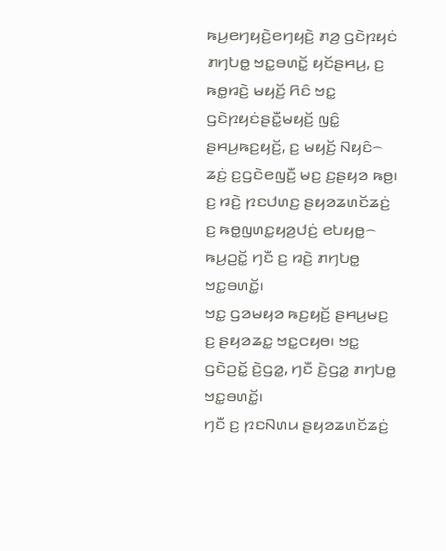ꤒꤣ꤬ꤕꤚꤟꤢꤧ꤬ꤕꤚꤟꤢꤧ꤬ ꤊꤤ꤬ ꤞꤢꤧꤐꤟꤢꤦ ꤊꤚꤝꤥ꤭ ꤠꤢ꤭ꤋꤛꤢꤩ꤭ ꤟꤢꤩꤔꤌꤣ꤬, ꤢ꤬ ꤒꤥ꤭ꤙꤢꤧ꤬ ꤗꤟꤢꤩ꤬ ꤖꤢꤨ ꤠꤢ꤭ ꤞꤢꤧꤐꤟꤢꤦꤔꤢꤪ꤭ꤗꤟꤢꤩ꤬ ꤜꤢꤨ꤭ ꤔꤌꤣ꤬ꤒꤢ꤬ꤟꤢꤩ꤬, ꤢ꤬ ꤗꤟꤢꤩ꤬ ꤡꤟꤢꤨ꤮ ꤘꤢꤦ꤬ ꤢ꤬ꤞꤢꤧꤕꤜꤢꤪ꤬ ꤗꤢ꤬ ꤢ꤬ꤔꤟꤤ ꤒꤥ꤬꤯ ꤢ꤬ ꤙꤢꤧ꤬ ꤐꤢꤓꤛꤢ꤬ ꤔꤟꤤꤘꤛꤢꤩꤘꤢꤦ꤬ ꤢ꤬ ꤒꤥ꤭ꤜꤛꤢ꤭ꤟꤤ꤬ꤓꤢꤦ꤬ ꤕꤝꤟꤥ꤭꤮ ꤒꤣ꤬ꤑꤢꤩ꤭ ꤚꤢꤪ ꤢ꤬ ꤙꤢꤧ꤬ ꤊꤚꤝꤥ꤭ ꤠꤢ꤭ꤋꤛꤢꤩ꤭꤯
ꤠꤢ꤭ ꤞꤤꤗꤟꤤ ꤒꤢ꤬ꤟꤢꤩ꤬ ꤔꤌꤣ꤬ꤗꤢ꤬ ꤢ꤬ ꤔꤟꤤꤘꤢ꤭ ꤠꤢ꤭ꤍꤟꤥ꤯ ꤠꤢ꤭ ꤞꤢꤧꤑꤢꤩ꤭ ꤢꤧ꤬ꤞꤤ꤭, ꤚꤢꤪ ꤢꤧ꤬ꤞꤤ꤭ ꤊꤚꤝꤥ꤭ ꤠꤢ꤭ꤋꤛꤢꤩ꤭꤯
ꤚꤢꤪ ꤢ꤬ ꤐꤢꤡꤛꤣ ꤔꤟꤤꤘꤛꤢꤩꤘꤢꤦ꤬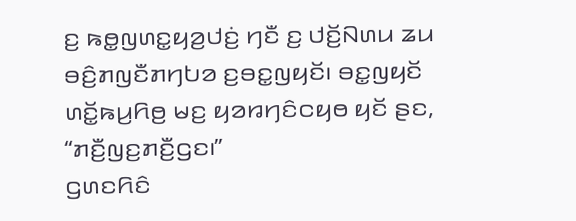ꤢ꤬ ꤒꤥ꤭ꤜꤛꤢ꤭ꤟꤤ꤬ꤓꤢꤦ꤬ ꤚꤢꤪ ꤢ꤬ ꤓꤢꤩ꤬ꤡꤛꤣ ꤘꤣ ꤋꤢꤨ꤬ꤊꤜꤢꤪꤊꤚꤝꤤ ꤢ꤬ꤋꤢ꤭ꤜꤟꤢꤩ꤯ ꤋꤢ꤭ꤜꤟꤢꤩ ꤛꤢꤩ꤭ꤒꤣ꤬ꤖꤥ꤬ ꤗꤢ꤬ ꤟꤤꤙꤚꤢꤨꤍꤟꤥ ꤟꤢꤩ ꤔꤢ, “ꤊꤢꤪ꤬ꤜꤢ꤬ꤊꤢꤪ꤬ꤞꤢ꤯”
ꤞꤛꤢꤖꤢꤨ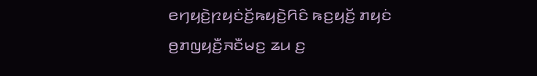ꤕꤚꤟꤢꤧ꤬ꤐꤟꤢꤦꤢꤩ꤬ꤒꤟꤢꤧ꤬ꤖꤢꤨ ꤒꤢ꤬ꤟꤢꤩ꤬ ꤊꤟꤢꤦ ꤥ꤬ꤊꤜꤟꤢꤪ꤬ꤏꤢꤪꤗꤢ꤬ ꤘꤣ ꤢ꤬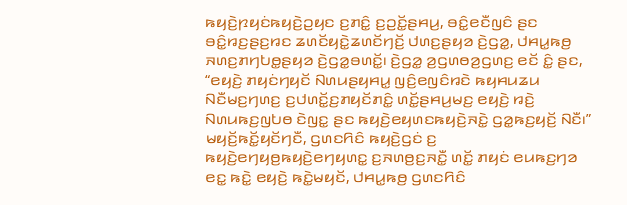ꤒꤟꤢꤧ꤬ꤐꤟꤢꤦꤒꤟꤢꤧ꤬ꤑꤟꤢ ꤢ꤬ꤊꤢꤨ꤭ ꤢ꤬ꤑꤢꤩ꤭ꤔꤌꤣ꤬, ꤋꤢꤨ꤭ꤕꤢꤪꤜꤢꤨ ꤔꤢ ꤋꤢꤨ꤭ꤙꤢ꤬ꤔꤢ꤬ꤙꤢ ꤘꤛꤢꤩꤟꤢꤧ꤭ꤘꤛꤢꤩꤚꤢꤩ꤬ ꤓꤛꤢ꤬ꤔꤟꤤ ꤢꤧ꤬ꤞꤤ꤭, ꤓꤌꤣ꤭ꤒꤥ꤬ ꤏꤛꤢ꤬ꤊꤚꤝꤥ꤭ꤔꤟꤤ ꤢꤧ꤬ꤞꤤ꤭ꤋꤛꤢꤩ꤭꤯ ꤢꤧ꤬ꤞꤤ꤭ ꤤ꤬ꤞꤛꤥꤤ꤬ꤞꤛꤢ꤬ ꤕꤢꤩ ꤢꤨ꤭ ꤔꤢ, “ꤕꤟꤢꤧ꤬ ꤊꤟꤢꤦꤚꤟꤢꤩ ꤡꤛꤣꤔꤟꤌꤣ꤭ ꤜꤢꤨ꤬ꤕꤜꤢꤨꤙꤢꤧ ꤒꤟꤌꤣꤘꤣ ꤡꤢꤪꤗꤢ꤬ꤚꤛꤢ꤬ ꤢ꤬ꤓꤛꤢꤩ꤭ꤢ꤬ꤊꤟꤢꤩꤊꤢꤨ꤭ ꤛꤢꤩ꤭ꤔꤌꤣ꤬ꤗꤢ꤬ ꤕꤟꤢꤧ꤬ ꤙꤢꤧ꤬ ꤡꤛꤣꤒꤢ꤬ꤜꤝꤥ ꤢꤧꤜꤢ꤭ ꤔꤢ ꤒꤟꤢꤧ꤬ꤕꤟꤛꤢꤒꤟꤢꤧ꤬ꤏꤢꤧ꤭ ꤞꤤ꤭ꤒꤢ꤬ꤟꤢꤩ꤬ ꤡꤢꤪ꤯”
ꤗꤟꤢꤩ꤬ꤒꤢꤩ꤭ꤟꤢꤩꤚꤢꤪ, ꤞꤛꤢꤖꤢꤨ ꤒꤟꤢꤧ꤬ꤞꤢꤦ ꤢ꤬ ꤒꤟꤢꤧ꤬ꤕꤚꤟꤥ꤬ꤒꤟꤢꤧ꤬ꤕꤚꤟꤛꤢ꤭ ꤢ꤬ꤏꤛꤥ꤬ꤢ꤬ꤏꤢꤪ꤭ ꤛꤢꤩ꤭ ꤊꤟꤢꤦ ꤕꤣꤒꤢ꤬ꤚꤤ ꤕꤢ꤭ ꤒꤢꤧ꤭ ꤕꤟꤢꤧ꤬ ꤒꤢꤧ꤭ꤗꤟꤢꤩ, ꤓꤌꤣ꤭ꤒꤥ꤬ ꤞꤛꤢꤖꤢꤨ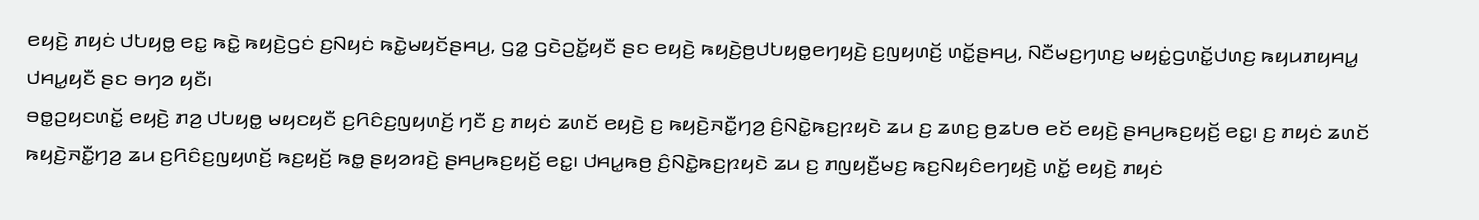ꤕꤟꤢꤧ꤬ ꤊꤟꤢꤦ ꤓꤝꤟꤥ꤭ ꤕꤢ꤭ ꤒꤢꤧ꤭ ꤒꤟꤢꤧ꤬ꤞꤢꤦ ꤢ꤬ꤡꤟꤢꤦ ꤒꤢꤧ꤭ꤗꤟꤢꤩꤔꤌꤣ꤬, ꤞꤤ꤭ ꤞꤢꤧꤑꤢꤩ꤭ꤟꤢꤪ ꤔꤢ ꤕꤟꤢꤧ꤬ ꤒꤟꤢꤧ꤬ꤥ꤬ꤓꤝꤟꤥ꤭ꤕꤚꤟꤢꤧ꤬ ꤢ꤬ꤜꤟꤛꤢꤩ꤬ ꤛꤢꤩ꤭ꤔꤌꤣ꤬, ꤡꤢꤪꤗꤢ꤬ꤚꤛꤢ꤬ ꤗꤟꤢꤦ꤭ꤞꤛꤢꤩ꤭ꤓꤛꤢ꤬ ꤒꤟꤣꤊꤟꤌꤣ꤭ ꤓꤌꤣ꤭ꤟꤢꤪ ꤔꤢ ꤋꤚꤤ ꤟꤢꤪ꤯
ꤋꤥ꤭ꤑꤟꤢꤛꤢꤩ꤭ ꤕꤟꤢꤧ꤬ ꤊꤤ꤬ ꤓꤝꤟꤥ꤭ ꤗꤟꤢꤟꤢꤪ ꤢ꤬ꤖꤢꤨꤢ꤬ꤜꤟꤛꤢꤩ꤬ ꤚꤢꤪ ꤢ꤬ ꤊꤟꤢꤦ ꤘꤛꤢꤩ ꤕꤟꤢꤧ꤬ ꤢ꤬ ꤒꤟꤢꤧ꤬ꤏꤢꤪ꤭ꤚꤤ꤬ ꤢꤨ꤬ꤡꤢꤧ꤭ꤒꤢ꤬ꤐꤟꤢꤧ ꤘꤣ ꤢ꤬ ꤘꤛꤢ꤬ ꤥ꤬ꤘꤝꤥ ꤕꤢꤩ ꤕꤟꤢꤧ꤬ ꤔꤌꤣ꤬ꤒꤢ꤬ꤟꤢꤩ꤬ ꤕꤢ꤭꤯ ꤢ꤬ ꤊꤟꤢꤦ ꤘꤛꤢꤩ ꤒꤟꤢꤧ꤬ꤏꤢꤪ꤭ꤚꤤ꤬ ꤘꤣ ꤢ꤬ꤖꤢꤨꤢ꤬ꤜꤟꤛꤢꤩ꤬ ꤒꤢ꤬ꤟꤢꤩ꤬ ꤒꤥ꤭ ꤔꤟꤤꤙꤢꤧ꤬ ꤔꤌꤣ꤬ꤒꤢ꤬ꤟꤢꤩ꤬ ꤕꤢ꤭꤯ ꤓꤌꤣ꤭ꤒꤥ꤬ ꤢꤨ꤬ꤡꤢꤧ꤭ꤒꤢ꤬ꤐꤟꤢꤧ ꤘꤣ ꤢ꤬ ꤊꤜꤟꤢꤪ꤬ꤗꤢ꤬ ꤒꤢ꤬ꤡꤟꤢꤨꤕꤚꤟꤢꤧ꤬ ꤛꤢꤩ꤭ ꤕꤟꤢꤧ꤬ ꤊꤟꤢꤦ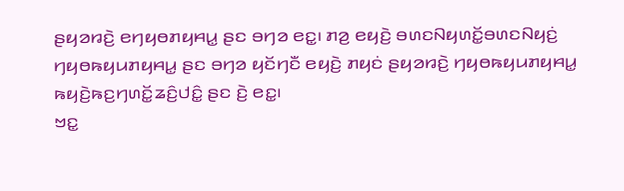ꤔꤟꤤꤙꤢꤧ꤬ ꤕꤚꤟꤥꤊꤟꤌꤣ꤭ ꤔꤢ ꤋꤚꤤ ꤕꤢ꤭꤯ ꤊꤤ꤬ ꤕꤟꤢꤧ꤬ ꤋꤛꤢꤡꤟꤛꤢꤩ꤭ꤋꤛꤢꤡꤟꤢꤦ꤬ ꤚꤟꤥꤒꤟꤣꤊꤟꤌꤣ꤭ ꤔꤢ ꤋꤚꤤ ꤟꤢꤩꤚꤢꤪ ꤕꤟꤢꤧ꤬ ꤊꤟꤢꤦ ꤔꤟꤤꤙꤢꤧ꤬ ꤚꤟꤥꤒꤟꤣꤊꤟꤌꤣ꤭ ꤒꤟꤢꤧ꤬ꤒꤢ꤬ꤚꤛꤢꤩ꤭ꤘꤢꤨ꤬ꤓꤢꤨ꤭ ꤔꤢ ꤢꤧ꤬ ꤕꤢ꤭꤯
ꤠꤢ꤭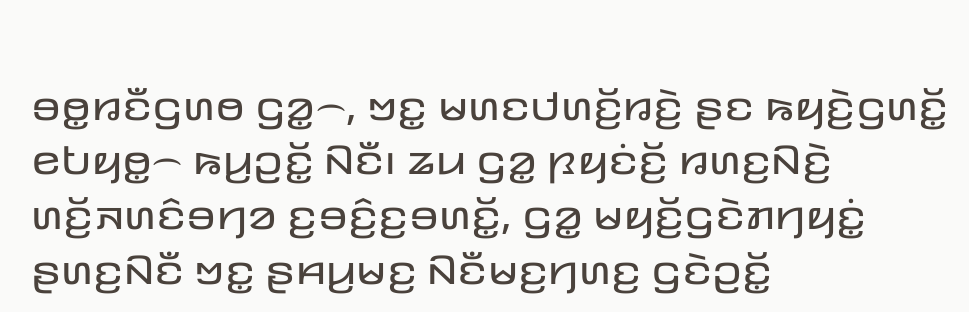ꤋꤥ꤭ꤙꤢꤪꤞꤛꤥ ꤞꤤ꤭꤮, ꤠꤢ꤭ ꤗꤛꤢꤓꤛꤢꤩ꤬ꤙꤢꤧ꤬ ꤔꤢ ꤒꤟꤢꤧ꤬ꤞꤛꤢꤩ꤭ ꤕꤝꤟꤥ꤭꤮ ꤒꤣ꤬ꤑꤢꤩ꤭ ꤡꤢꤪ꤯ ꤘꤣ ꤞꤤ꤭ ꤐꤟꤢꤦꤢꤩ꤬ ꤙꤛꤢ꤬ꤡꤢꤧ꤬ ꤛꤢꤩ꤬ꤏꤛꤢꤨꤋꤚꤤ ꤢ꤬ꤋꤢꤨ꤬ꤢ꤬ꤋꤛꤢꤩ꤭, ꤞꤤ꤭ ꤗꤟꤢꤩ꤬ꤞꤢꤧꤊꤚꤟꤢꤦ꤭ ꤔꤛꤢ꤬ꤡꤢꤪ ꤠꤢ꤭ ꤔꤌꤣ꤬ꤗꤢ꤬ ꤡꤢꤪꤗꤢ꤬ꤚꤛꤢ꤬ ꤞꤢꤧꤑꤢꤩ꤭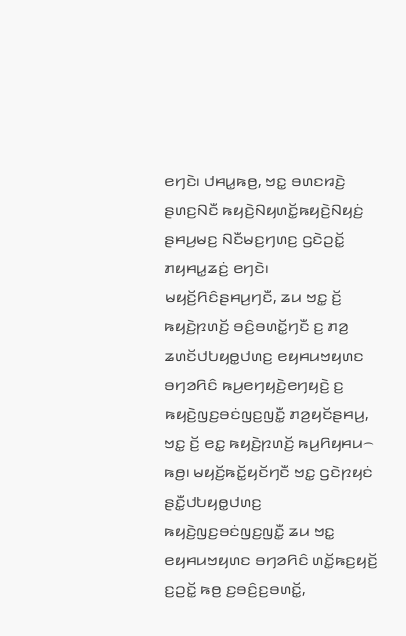ꤕꤚꤢꤧ꤯ ꤓꤌꤣ꤭ꤒꤥ꤬, ꤠꤢ꤭ ꤋꤛꤢꤙꤢꤧ꤬ ꤔꤛꤢ꤬ꤡꤢꤪ ꤒꤟꤢꤧ꤬ꤡꤟꤛꤢꤩ꤭ꤒꤟꤢꤧ꤬ꤡꤟꤢꤦ꤬ ꤔꤌꤣ꤬ꤗꤢ꤬ ꤡꤢꤪꤗꤢ꤬ꤚꤛꤢ꤬ ꤞꤢꤧꤑꤢꤩ꤭ ꤊꤟꤌꤣ꤭ꤘꤢꤦ꤬ ꤕꤚꤢꤧ꤯
ꤗꤟꤢꤩ꤬ꤖꤢꤨꤔꤌꤣ꤬ꤚꤢꤪ, ꤘꤣ ꤠꤢ꤭ ꤢꤩ꤬ ꤒꤟꤢꤧ꤬ꤐꤛꤢꤩ꤬ ꤋꤢꤨ꤬ꤋꤛꤢꤩ꤭ꤚꤢꤪ ꤢ꤬ ꤊꤤ꤬ ꤘꤛꤢꤩꤓꤝꤟꤥ꤭ꤓꤛꤢ꤬ ꤕꤟꤌꤣꤠꤟꤛꤢ ꤋꤚꤤꤖꤢꤨ ꤒꤣ꤬ꤕꤚꤟꤢꤧ꤬ꤕꤚꤟꤢꤧ꤬ ꤢ꤬ ꤒꤟꤢꤧ꤬ꤜꤢ꤬ꤋꤢꤦꤜꤢ꤬ꤜꤢꤪ꤭ ꤊꤤ꤬ꤟꤢꤩꤔꤌꤣ꤬, ꤠꤢ꤭ ꤢꤩ꤬ ꤕꤢ꤭ ꤒꤟꤢꤧ꤬ꤐꤛꤢꤩ꤬ ꤒꤣ꤬ꤖꤟꤌꤣ꤮ ꤒꤥ꤬꤯ ꤗꤟꤢꤩ꤬ꤒꤢꤩ꤭ꤟꤢꤩꤚꤢꤪ ꤠꤢ꤭ ꤞꤢꤧꤐꤟꤢꤦ ꤔꤢꤪ꤭ꤓꤝꤟꤥ꤭ꤓꤛꤢ꤬ ꤒꤟꤢꤧ꤬ꤜꤢ꤬ꤋꤢꤦꤜꤢ꤬ꤜꤢꤪ꤭ ꤘꤣ ꤠꤢ꤭ ꤕꤟꤌꤣꤠꤟꤛꤢ ꤋꤚꤤꤖꤢꤨ ꤛꤢꤩ꤭ꤒꤢ꤬ꤟꤢꤩ꤬ ꤢ꤬ꤑꤢꤩ꤭ ꤒꤥ꤬ ꤢ꤬ꤋꤢꤨ꤬ꤢ꤬ꤋꤛꤢꤩ꤭,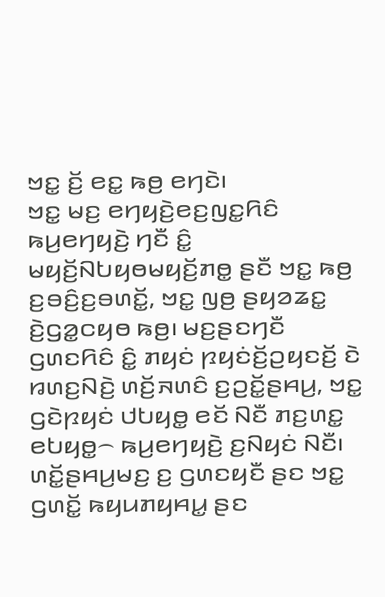ꤠꤢ꤭ ꤢꤩ꤬ ꤕꤢ꤭ ꤒꤥ꤬ ꤕꤚꤢꤧ꤯
ꤠꤢ꤭ ꤗꤢ꤬ ꤕꤚꤟꤢꤧ꤬ꤕꤢ꤬ꤜꤢ꤭ꤖꤢꤨ ꤒꤣ꤬ꤕꤚꤟꤢꤧ꤬ ꤚꤢꤪ ꤢꤨ꤭ ꤗꤟꤢꤩ꤬ꤡꤝꤟꤥꤗꤟꤢꤩ꤬ꤊꤥ꤭ ꤔꤢꤪ ꤠꤢ꤭ ꤒꤥ꤬ ꤢ꤬ꤋꤢꤨ꤬ꤢ꤬ꤋꤛꤢꤩ꤭, ꤠꤢ꤭ ꤜꤥ꤬ ꤔꤟꤤꤘꤢ꤭ ꤢꤧ꤬ꤞꤤ꤭ꤍꤟꤥ ꤒꤥ꤬꤯ ꤗꤢ꤬ꤔꤢꤚꤢꤪ ꤞꤛꤢꤖꤢꤨ ꤢꤨ꤭ ꤊꤟꤢꤦ ꤐꤟꤢꤦꤢꤩ꤬ꤑꤟꤢꤢꤩ꤬ ꤢꤧ ꤙꤛꤢ꤬ꤡꤢꤧ꤬ ꤛꤢꤩ꤬ꤏꤛꤢꤨ ꤢ꤬ꤑꤢꤩ꤭ꤔꤌꤣ꤬, ꤠꤢ꤭ ꤞꤢꤧꤐꤟꤢꤦ ꤓꤝꤟꤥ꤭ ꤕꤢꤩ ꤡꤢꤪ ꤊꤢ꤬ꤛꤢ꤭ ꤕꤝꤟꤥ꤭꤮ ꤒꤣ꤬ꤕꤚꤟꤢꤧ꤬ ꤢ꤬ꤡꤟꤢꤦ ꤡꤢꤪ꤯
ꤛꤢꤩ꤭ꤔꤌꤣ꤬ꤗꤢ꤬ ꤢ꤬ ꤞꤛꤢꤟꤢꤪ ꤔꤢ ꤠꤢ꤭ ꤞꤛꤢꤩ꤭ ꤒꤟꤣꤊꤟꤌꤣ꤭ ꤔꤢ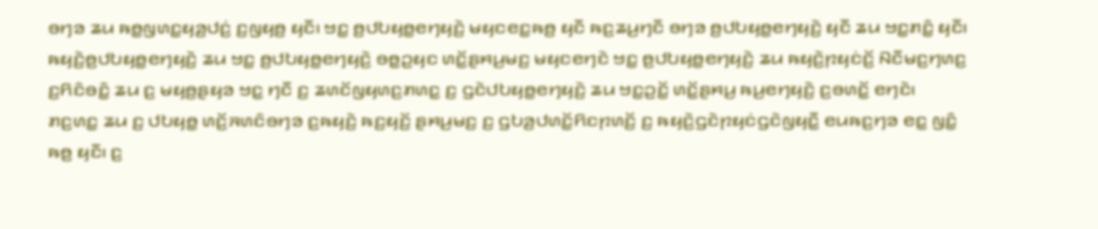ꤋꤚꤤ ꤘꤣ ꤒꤥ꤭ꤜꤛꤢ꤭ꤟꤤ꤬ꤓꤢꤦ꤬ ꤢ꤬ꤜꤟꤥ꤬ ꤟꤢꤪ꤯ ꤠꤢ꤭ ꤥ꤬ꤓꤝꤟꤥ꤭ꤕꤚꤟꤢꤧ꤬ ꤗꤟꤢꤕꤢ꤭ꤒꤥ꤬ ꤟꤢꤪ ꤒꤢ꤬ꤘꤣ꤬ꤚꤢꤪ ꤋꤚꤤ ꤥ꤬ꤓꤝꤟꤥ꤭ꤕꤚꤟꤢꤧ꤬ ꤟꤢꤪ ꤘꤣ ꤠꤢ꤭ꤊꤢꤨ꤭ ꤟꤢꤪ꤯ ꤒꤟꤢꤧ꤬ꤥ꤬ꤓꤝꤟꤥ꤭ꤕꤚꤟꤢꤧ꤬ ꤘꤣ ꤠꤢ꤭ ꤥ꤬ꤓꤝꤟꤥ꤭ꤕꤚꤟꤢꤧ꤬ ꤋꤥ꤭ꤑꤟꤢ ꤛꤢꤩ꤭ꤔꤌꤣ꤬ꤗꤢ꤬ ꤗꤟꤢꤕꤚꤢꤧ ꤠꤢ꤭ ꤥ꤬ꤓꤝꤟꤥ꤭ꤕꤚꤟꤢꤧ꤬ ꤘꤣ ꤒꤟꤢꤧ꤬ꤐꤟꤢꤦꤢꤩ꤬ ꤡꤢꤪꤗꤢ꤬ꤚꤛꤢ꤬ ꤢ꤬ꤖꤢꤨꤋꤢꤨ꤭ ꤘꤣ ꤢ꤬ ꤗꤟꤥ꤬ꤔꤟꤤ ꤠꤢ꤭ ꤚꤢꤪ ꤢ꤬ ꤘꤛꤢꤩꤜꤟꤛꤢ꤬ꤊꤛꤢ꤭ ꤢ꤬ ꤞꤢꤧꤓꤝꤟꤥ꤭ꤕꤚꤟꤢꤧ꤬ ꤘꤣ ꤠꤢ꤭ꤑꤢꤩ꤭ ꤛꤢꤩ꤭ꤔꤌꤣ꤬ ꤒꤣ꤬ꤕꤚꤟꤢꤧ꤬ ꤢ꤬ꤋꤛꤢꤩ꤭ ꤕꤚꤢꤧ꤯
ꤊꤢ꤬ꤛꤢ꤭ ꤘꤣ ꤢ꤬ ꤓꤝꤟꤥ꤭ ꤛꤢꤩ꤬ꤏꤛꤢꤨꤋꤚꤤ ꤢ꤬ꤒꤟꤢꤧ꤬ ꤒꤢ꤬ꤟꤢꤩ꤬ ꤔꤌꤣ꤬ꤗꤢ꤬ ꤢ꤬ ꤞꤝꤤ꤬ꤓꤛꤢꤩ꤭ꤖꤢꤐꤛꤢꤩ꤬ ꤢ꤬ ꤒꤟꤢꤧ꤬ꤞꤢꤧꤐꤟꤢꤦꤞꤢꤧꤜꤟꤢꤪ꤭ ꤕꤣꤒꤢ꤬ꤚꤤ ꤕꤢ꤭ ꤜꤢꤨ꤭ ꤒꤥ꤬ ꤟꤢꤪ꤯ ꤢ꤬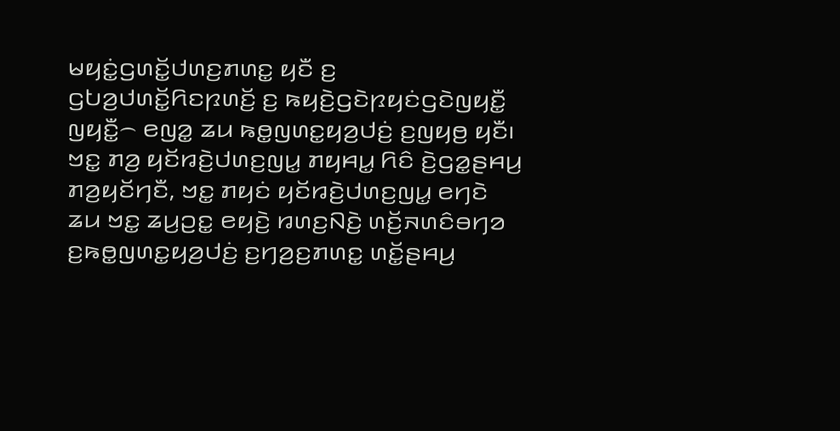ꤗꤟꤢꤦ꤭ꤞꤛꤢꤩ꤭ꤓꤛꤢ꤬ꤊꤛꤢ꤭ ꤟꤢꤪ ꤢ꤬ ꤞꤝꤤ꤬ꤓꤛꤢꤩ꤭ꤖꤢꤐꤛꤢꤩ꤬ ꤢ꤬ ꤒꤟꤢꤧ꤬ꤞꤢꤧꤐꤟꤢꤦꤞꤢꤧꤜꤟꤢꤪ꤭ ꤜꤟꤢꤪ꤭꤮ ꤕꤜꤤ꤭ ꤘꤣ ꤒꤥ꤭ꤜꤛꤢ꤭ꤟꤤ꤬ꤓꤢꤦ꤬ ꤢ꤬ꤜꤟꤥ꤬ ꤟꤢꤪ꤯
ꤠꤢ꤭ ꤊꤤ꤬ ꤟꤢꤩꤙꤢꤧ꤬ꤓꤛꤢ꤬ꤜꤣ꤭ ꤊꤟꤌꤣ꤭ ꤖꤢꤨ ꤢꤧ꤬ꤞꤤ꤭ꤔꤌꤣ꤬ ꤊꤤ꤬ꤟꤢꤩꤚꤢꤪ, ꤠꤢ꤭ ꤊꤟꤢꤦ ꤟꤢꤩꤙꤢꤧ꤬ꤓꤛꤢ꤬ꤜꤣ꤭ ꤕꤚꤢꤧ ꤘꤣ ꤠꤢ꤭ ꤘꤣ꤬ꤑꤢ꤭ ꤕꤟꤢꤧ꤬ ꤙꤛꤢ꤬ꤡꤢꤧ꤬ ꤛꤢꤩ꤬ꤏꤛꤢꤨꤋꤚꤤ ꤢ꤬ꤒꤥ꤭ꤜꤛꤢ꤭ꤟꤤ꤬ꤓꤢꤦ꤬ ꤢ꤬ꤚꤤ꤬ꤢ꤬ꤊꤛꤢ꤭ ꤛꤢꤩ꤭ꤔꤌꤣ꤬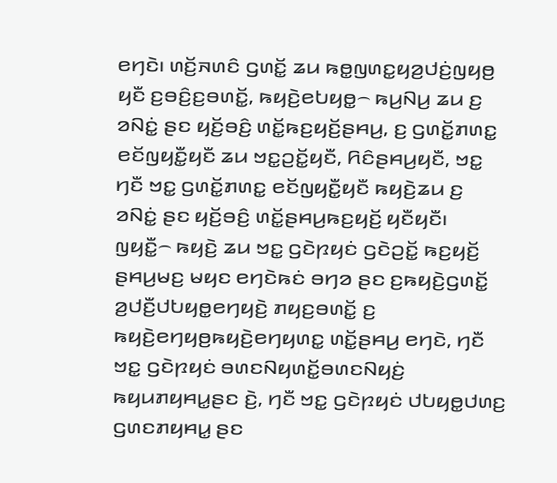ꤕꤚꤢꤧ꤯ ꤛꤢꤩ꤬ꤏꤛꤢꤨ ꤞꤛꤢꤩ꤭ ꤘꤣ ꤒꤥ꤭ꤜꤛꤢ꤭ꤟꤤ꤬ꤓꤢꤦ꤬ꤜꤟꤥ꤬ ꤟꤢꤪ ꤢ꤬ꤋꤢꤨ꤬ꤢ꤬ꤋꤛꤢꤩ꤭, ꤒꤟꤢꤧ꤬ꤕꤝꤟꤥ꤭꤮ ꤒꤣ꤬ꤡꤣ꤬ ꤘꤣ ꤢ꤬ ꤤꤡꤢꤦ꤭ ꤔꤢ ꤟꤢꤩ꤬ꤋꤢꤨ꤬ ꤛꤢꤩ꤭ꤒꤢ꤬ꤟꤢꤩ꤬ꤔꤌꤣ꤬, ꤢ꤬ ꤞꤛꤢꤩ꤭ꤊꤛꤢ꤭ ꤕꤢꤩꤜꤟꤢꤪ꤭ꤟꤢꤪ ꤘꤣ ꤠꤢ꤭ꤑꤢꤩ꤭ꤟꤢꤪ, ꤖꤢꤨꤔꤌꤣ꤬ꤟꤢꤪ, ꤠꤢ꤭ ꤚꤢꤪ ꤠꤢ꤭ ꤞꤛꤢꤩ꤭ꤊꤛꤢ꤭ ꤕꤢꤩꤜꤟꤢꤪ꤭ꤟꤢꤪ ꤒꤟꤢꤧ꤬ꤘꤣ ꤢ꤬ ꤤꤡꤢꤦ꤭ ꤔꤢ ꤟꤢꤩ꤬ꤋꤢꤨ꤬ ꤛꤢꤩ꤭ꤔꤌꤣ꤬ꤒꤢ꤬ꤟꤢꤩ꤬ ꤟꤢꤪꤟꤢꤪ꤯
ꤜꤟꤢꤪ꤭꤮ ꤒꤟꤢꤧ꤬ ꤘꤣ ꤠꤢ꤭ ꤞꤢꤧꤐꤟꤢꤦ ꤞꤢꤧꤑꤢꤩ꤭ ꤒꤢ꤬ꤟꤢꤩ꤬ ꤔꤌꤣ꤬ꤗꤢ꤬ ꤗꤟꤢ ꤕꤚꤢꤧꤒꤢꤦ ꤋꤚꤤ ꤔꤢ ꤢ꤬ꤒꤟꤢꤧ꤬ꤞꤛꤢꤩ꤭ ꤤ꤬ꤓꤢꤪ꤬ꤓꤝꤟꤥ꤭ꤕꤚꤟꤢꤧ꤬ ꤊꤟꤢ꤬ꤋꤛꤢꤩ꤭ ꤢ꤬ ꤒꤟꤢꤧ꤬ꤕꤚꤟꤥ꤬ꤒꤟꤢꤧ꤬ꤕꤚꤟꤛꤢ꤭ ꤛꤢꤩ꤭ꤔꤌꤣ꤬ ꤕꤚꤢꤧ, ꤚꤢꤪ ꤠꤢ꤭ ꤞꤢꤧꤐꤟꤢꤦ ꤋꤛꤢꤡꤟꤛꤢꤩ꤭ꤋꤛꤢꤡꤟꤢꤦ꤬ ꤒꤟꤣꤊꤟꤌꤣ꤭ꤔꤢ ꤢꤧ꤬, ꤚꤢꤪ ꤠꤢ꤭ ꤞꤢꤧꤐꤟꤢꤦ ꤓꤝꤟꤥ꤭ꤓꤛꤢ꤬ ꤞꤛꤢꤊꤟꤌꤣ꤭ ꤔꤢ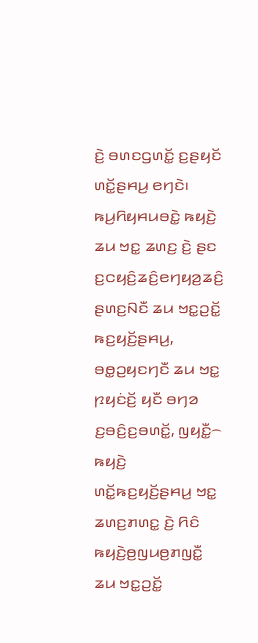ꤢꤧ꤬ ꤋꤛꤢꤞꤛꤢꤩ꤭ ꤢ꤬ꤔꤟꤢꤩ ꤛꤢꤩ꤭ꤔꤌꤣ꤬ ꤕꤚꤢꤧ꤯
ꤒꤣ꤬ꤖꤟꤌꤣꤋꤢꤧ꤭ ꤒꤟꤢꤧ꤬ ꤘꤣ ꤠꤢ꤭ ꤘꤛꤢ꤬ ꤢꤧ꤬ ꤔꤢ ꤢ꤬ꤍꤟꤢꤨ꤬ꤘꤢꤨ꤬ꤕꤚꤟꤤ꤬ꤘꤢꤨ꤬ ꤔꤛꤢ꤬ꤡꤢꤪ ꤘꤣ ꤠꤢ꤭ꤑꤢꤩ꤭ ꤒꤢ꤬ꤟꤢꤩ꤬ꤔꤌꤣ꤬, ꤋꤥ꤭ꤑꤟꤢꤚꤢꤪ ꤘꤣ ꤠꤢ꤭ ꤐꤟꤢꤦꤢꤩ꤬ ꤟꤢꤪ ꤋꤚꤤ ꤢ꤬ꤋꤢꤨ꤬ꤢ꤬ꤋꤛꤢꤩ꤭, ꤜꤟꤢꤪ꤭꤮ ꤒꤟꤢꤧ꤬ ꤛꤢꤩ꤭ꤒꤢ꤬ꤟꤢꤩ꤬ꤔꤌꤣ꤬ ꤠꤢ꤭ ꤘꤛꤢ꤬ꤊꤛꤢ꤭ ꤢꤧ꤬ ꤖꤢꤨ ꤒꤟꤢꤧ꤬ꤥ꤬ꤜꤣꤥ꤬ꤊꤜꤢꤪ꤭ ꤘꤣ ꤠꤢ꤭ꤑꤢꤩ꤭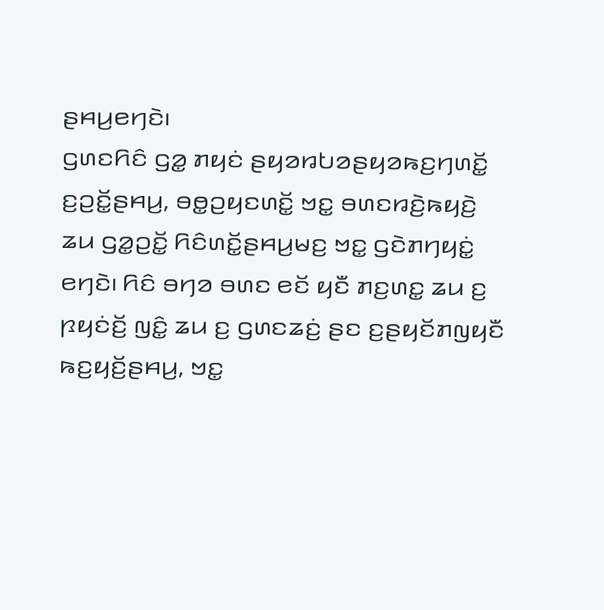ꤔꤌꤣ꤬ꤕꤚꤢꤧ꤯
ꤞꤛꤢꤖꤢꤨ ꤞꤤ꤭ ꤊꤟꤢꤦ ꤔꤟꤤꤙꤝꤤꤔꤟꤤꤒꤢ꤬ꤚꤛꤢꤩ꤭ ꤢ꤬ꤑꤢꤩ꤭ꤔꤌꤣ꤬, ꤋꤥ꤭ꤑꤟꤢꤛꤢꤩ꤭ ꤠꤢ꤭ ꤋꤛꤢꤙꤢꤧ꤬ꤒꤟꤢꤧ꤬ ꤘꤣ ꤞꤤ꤭ꤑꤢꤩ꤭ ꤖꤢꤨꤛꤢꤩ꤭ꤔꤌꤣ꤬ꤗꤢ꤬ ꤠꤢ꤭ ꤞꤢꤧꤊꤚꤟꤢꤦ꤭ ꤕꤚꤢꤧ꤯ ꤖꤢꤨ ꤋꤚꤤ ꤋꤛꤢ ꤕꤢꤩ ꤟꤢꤪ ꤊꤢ꤬ꤛꤢ꤭ ꤘꤣ ꤢ꤬ ꤐꤟꤢꤦꤢꤩ꤬ ꤜꤢꤨ꤭ ꤘꤣ ꤢ꤬ ꤞꤛꤢꤘꤢꤦ꤬ ꤔꤢ ꤢ꤬ꤔꤟꤢꤩꤊꤜꤟꤢꤪ ꤒꤢ꤬ꤟꤢꤩ꤬ꤔꤌꤣ꤬, ꤠꤢ꤭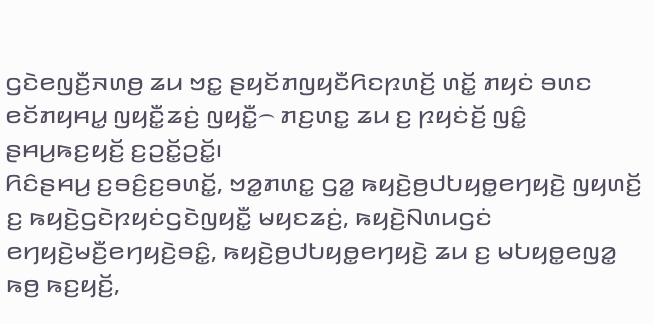ꤞꤢꤧꤕꤜꤢꤪ꤬ꤏꤛꤥ꤬ ꤘꤣ ꤠꤢ꤭ ꤔꤟꤢꤩꤊꤜꤟꤢꤪꤖꤢꤐꤛꤢꤩ꤬ ꤛꤢꤩ꤭ ꤊꤟꤢꤦ ꤋꤛꤢ ꤕꤢꤩꤊꤟꤌꤣ꤭ ꤜꤟꤢꤪ꤭ꤘꤢꤦ꤬ ꤜꤟꤢꤪ꤭꤮ ꤊꤢ꤬ꤛꤢ꤭ ꤘꤣ ꤢ꤬ ꤐꤟꤢꤦꤢꤩ꤬ ꤜꤢꤨ꤭ ꤔꤌꤣ꤬ꤒꤢ꤬ꤟꤢꤩ꤬ ꤢ꤬ꤑꤢꤩ꤭ꤑꤢꤩ꤭꤯
ꤖꤢꤨꤔꤌꤣ꤬ ꤢ꤬ꤋꤢꤨ꤬ꤢ꤬ꤋꤛꤢꤩ꤭, ꤠꤤ꤭ꤊꤛꤢ꤭ ꤞꤤ꤭ ꤒꤟꤢꤧ꤬ꤥ꤬ꤓꤝꤟꤥ꤭ꤕꤚꤟꤢꤧ꤬ ꤜꤟꤛꤢꤩ꤬ ꤢ꤬ ꤒꤟꤢꤧ꤬ꤞꤢꤧꤐꤟꤢꤦꤞꤢꤧꤜꤟꤢꤪ꤭ ꤗꤟꤢꤘꤢꤦ꤬, ꤒꤟꤢꤧ꤬ꤡꤛꤣꤞꤢꤦ ꤕꤚꤟꤢꤧ꤬ꤗꤢꤪ꤬ꤕꤚꤟꤢꤧ꤬ꤋꤢꤨ꤭, ꤒꤟꤢꤧ꤬ꤥ꤬ꤓꤝꤟꤥ꤭ꤕꤚꤟꤢꤧ꤬ ꤘꤣ ꤢ꤬ ꤗꤝꤟꤥ꤭ꤕꤜꤤ꤭ ꤒꤥ꤬ ꤒꤢ꤬ꤟꤢꤩ꤬,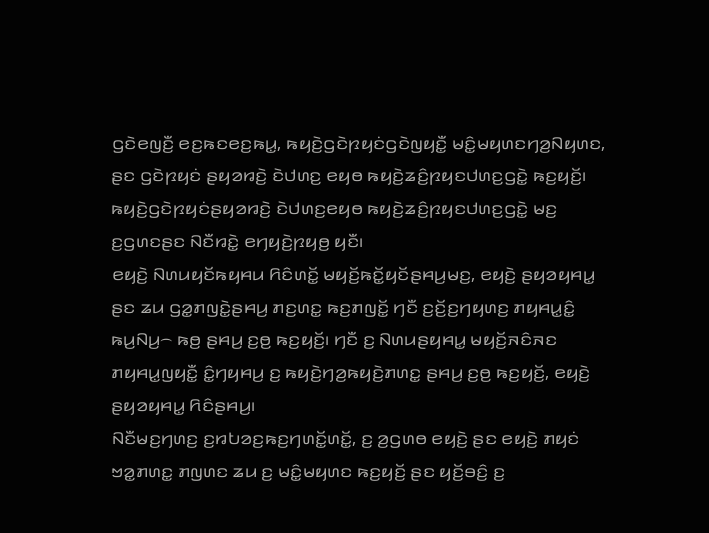ꤞꤢꤧꤕꤜꤢꤪ꤬ ꤕꤢ꤬ꤒꤢꤕꤢ꤬ꤒꤣ꤭, ꤒꤟꤢꤧ꤬ꤞꤢꤧꤐꤟꤢꤦꤞꤢꤧꤜꤟꤢꤪ꤭ ꤗꤢꤨ꤭ꤗꤟꤛꤢꤚꤤ꤬ꤡꤟꤛꤢ, ꤔꤢ ꤞꤢꤧꤐꤟꤢꤦ ꤔꤟꤤꤙꤢꤧ꤬ ꤢꤧꤓꤛꤢ꤬ ꤕꤟꤥ ꤒꤟꤢꤧ꤬ꤘꤢꤨ꤬ꤐꤟꤢꤓꤛꤢ꤬ꤞꤢꤧ꤭ ꤒꤢ꤬ꤟꤢꤩ꤬꤯ ꤒꤟꤢꤧ꤬ꤞꤢꤧꤐꤟꤢꤦꤔꤟꤤꤙꤢꤧ꤬ ꤢꤧꤓꤛꤢ꤬ꤕꤟꤥ ꤒꤟꤢꤧ꤬ꤘꤢꤨ꤬ꤐꤟꤢꤓꤛꤢ꤬ꤞꤢꤧ꤭ ꤗꤢ꤬ ꤢ꤬ꤞꤛꤢꤔꤢ ꤡꤢꤪꤙꤢꤧ꤭ ꤕꤚꤟꤢꤧ꤬ꤐꤟꤥ꤬ ꤟꤢꤪ꤯
ꤕꤟꤢꤧ꤬ ꤡꤛꤣꤟꤢꤩꤒꤟꤌꤣ ꤖꤢꤨꤛꤢꤩ꤭ ꤗꤟꤢꤩ꤬ꤒꤢꤩ꤭ꤟꤢꤩꤔꤌꤣ꤬ꤗꤢ꤬, ꤕꤟꤢꤧ꤬ ꤔꤟꤤꤟꤌꤣ꤭ ꤔꤢ ꤘꤣ ꤞꤤ꤭ꤊꤜꤢꤧ꤭ꤔꤌꤣ꤬ ꤊꤢ꤬ꤛꤢ꤭ ꤒꤢ꤬ꤊꤜꤢꤩ꤭ ꤚꤢꤪ ꤢ꤬ꤢꤩ꤬ꤢ꤬ꤚꤟꤛꤢ꤬ ꤊꤟꤌꤣ꤭ꤢꤨ꤭ ꤒꤣ꤬ꤡꤣ꤬꤮ ꤒꤥ꤬ ꤔꤌꤣ꤬ ꤢ꤬ꤥ꤬ ꤒꤢ꤬ꤟꤢꤩ꤬꤯ ꤚꤢꤪ ꤢ꤬ ꤡꤛꤣꤔꤟꤌꤣ꤭ ꤗꤟꤢꤩ꤬ꤏꤢꤨꤏꤢ ꤊꤟꤌꤣ꤭ꤜꤟꤢꤪ꤭ ꤢꤨ꤭ꤚꤟꤌꤣ꤬ ꤢ꤬ ꤒꤟꤢꤧ꤬ꤚꤤ꤬ꤒꤟꤢꤧ꤬ꤊꤛꤢ꤭ ꤔꤌꤣ꤬ ꤢ꤬ꤥ꤬ ꤒꤢ꤬ꤟꤢꤩ꤬, ꤕꤟꤢꤧ꤬ ꤔꤟꤤꤟꤌꤣ꤭ ꤖꤢꤨꤔꤌꤣ꤬꤯
ꤡꤢꤪꤗꤢ꤬ꤚꤛꤢ꤬ ꤢ꤬ꤙꤝꤤꤢ꤬ꤒꤢ꤬ꤚꤛꤢꤩ꤭ꤛꤢꤩ꤭, ꤢ꤬ ꤤ꤬ꤞꤛꤥ ꤕꤟꤢꤧ꤬ ꤔꤢ ꤕꤟꤢꤧ꤬ ꤊꤟꤢꤦ ꤠꤤ꤭ꤊꤛꤢ꤭ ꤊꤜꤛꤢ ꤘꤣ ꤢ꤬ ꤗꤢꤨ꤭ꤗꤟꤛꤢ ꤒꤢ꤬ꤟꤢꤩ꤬ ꤔꤢ ꤟꤢꤩ꤬ꤋꤢꤨ꤬ ꤢ꤬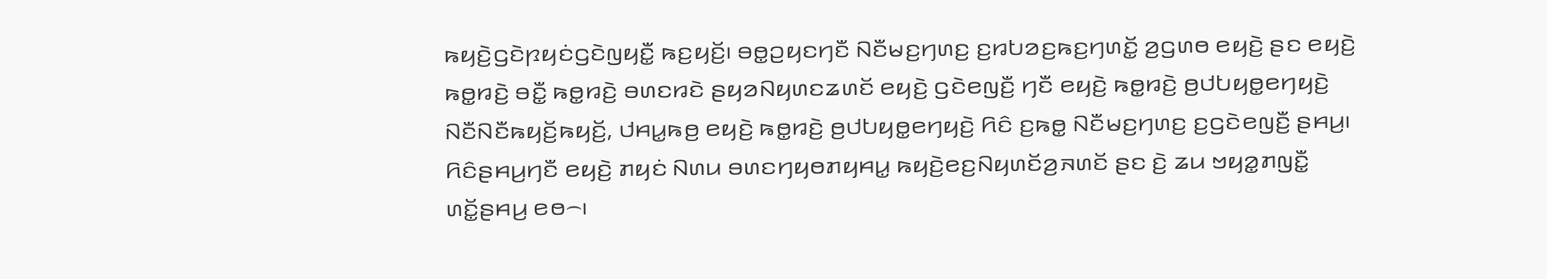ꤒꤟꤢꤧ꤬ꤞꤢꤧꤐꤟꤢꤦꤞꤢꤧꤜꤟꤢꤪ꤭ ꤒꤢ꤬ꤟꤢꤩ꤬꤯ ꤋꤥ꤭ꤑꤟꤢꤚꤢꤪ ꤡꤢꤪꤗꤢ꤬ꤚꤛꤢ꤬ ꤢ꤬ꤙꤝꤤꤢ꤬ꤒꤢ꤬ꤚꤛꤢꤩ꤭ ꤤ꤬ꤞꤛꤥ ꤕꤟꤢꤧ꤬ ꤔꤢ ꤕꤟꤢꤧ꤬ ꤒꤥ꤭ꤙꤢꤧ꤬ ꤋꤢꤪ꤭ ꤒꤥ꤭ꤙꤢꤧ꤬ ꤋꤛꤢꤙꤢꤧ ꤔꤟꤤꤡꤟꤛꤢꤘꤛꤢꤩ ꤕꤟꤢꤧ꤬ ꤞꤢꤧꤕꤜꤢꤪ꤬ ꤚꤢꤪ ꤕꤟꤢꤧ꤬ ꤒꤥ꤭ꤙꤢꤧ꤬ ꤥ꤬ꤓꤝꤟꤥ꤭ꤕꤚꤟꤢꤧ꤬ ꤡꤢꤪꤡꤢꤪꤒꤟꤢꤩ꤬ꤒꤟꤢꤩ꤬, ꤓꤌꤣ꤭ꤒꤥ꤬ ꤕꤟꤢꤧ꤬ ꤒꤥ꤭ꤙꤢꤧ꤬ ꤥ꤬ꤓꤝꤟꤥ꤭ꤕꤚꤟꤢꤧ꤬ ꤖꤢꤨ ꤢ꤬ꤒꤥ꤭ ꤡꤢꤪꤗꤢ꤬ꤚꤛꤢ꤬ ꤢ꤬ꤞꤢꤧꤕꤜꤢꤪ꤬ ꤔꤌꤣ꤬꤯
ꤖꤢꤨꤔꤌꤣ꤬ꤚꤢꤪ ꤕꤟꤢꤧ꤬ ꤊꤟꤢꤦ ꤡꤛꤣ ꤋꤛꤢꤚꤟꤥꤊꤟꤌꤣ꤭ ꤒꤟꤢꤧ꤬ꤕꤢ꤬ꤡꤟꤛꤢꤩꤤ꤬ꤏꤛꤢꤩ ꤔꤢ ꤢꤧ꤬ ꤘꤣ ꤠꤟꤤ꤭ꤊꤜꤢꤪ꤭ ꤛꤢꤩ꤭ꤔꤌꤣ꤬ ꤕꤥ꤮꤯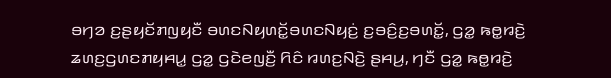ꤋꤚꤤ ꤢ꤬ꤔꤟꤢꤩꤊꤜꤟꤢꤪ ꤋꤛꤢꤡꤟꤛꤢꤩ꤭ꤋꤛꤢꤡꤟꤢꤦ꤬ ꤢ꤬ꤋꤢꤨ꤬ꤢ꤬ꤋꤛꤢꤩ꤭, ꤞꤤ꤭ ꤒꤥ꤭ꤙꤢꤧ꤬ ꤘꤛꤢ꤬ꤞꤛꤢꤊꤟꤌꤣ꤭ ꤞꤤ꤭ ꤞꤢꤧꤕꤜꤢꤪ꤬ ꤖꤢꤨ ꤙꤛꤢ꤬ꤡꤢꤧ꤬ ꤔꤌꤣ꤬, ꤚꤢꤪ ꤞꤤ꤭ ꤒꤥ꤭ꤙꤢꤧ꤬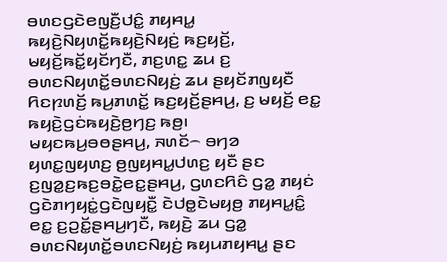ꤋꤛꤢꤞꤢꤧꤕꤜꤢꤪ꤬ꤓꤢꤨ꤭ ꤊꤟꤌꤣ꤭ ꤒꤟꤢꤧ꤬ꤡꤟꤛꤢꤩ꤭ꤒꤟꤢꤧ꤬ꤡꤟꤢꤦ꤬ ꤒꤢ꤬ꤟꤢꤩ꤬, ꤗꤟꤢꤩ꤬ꤒꤢꤩ꤭ꤟꤢꤩꤚꤢꤪ, ꤊꤢ꤬ꤛꤢ꤭ ꤘꤣ ꤢ꤬ ꤋꤛꤢꤡꤟꤛꤢꤩ꤭ꤋꤛꤢꤡꤟꤢꤦ꤬ ꤘꤣ ꤔꤟꤢꤩꤊꤜꤟꤢꤪ ꤖꤢꤐꤛꤢꤩ꤬ ꤒꤣ꤬ꤊꤛꤢꤩ꤭ ꤒꤢ꤬ꤟꤢꤩ꤬ꤔꤌꤣ꤬, ꤢ꤬ ꤗꤟꤢꤩ꤬ ꤕꤢ꤭ ꤒꤟꤢꤧ꤬ꤞꤢꤦꤒꤟꤢꤧ꤬ꤥ꤬ꤚꤢ꤬ ꤒꤥ꤬꤯
ꤗꤟꤢꤒꤣ꤬ꤋꤥꤔꤌꤣ꤬, ꤏꤛꤢꤩ꤮ ꤋꤚꤤ ꤟꤛꤢ꤭ꤜꤟꤛꤢ꤬ ꤥ꤬ꤜꤟꤌꤣ꤭ꤓꤛꤢ꤬ ꤟꤢꤪ ꤔꤢ ꤢ꤬ꤜꤤ꤭ꤢ꤬ꤒꤢ꤬ꤋꤢꤧ꤭ꤕꤢ꤭ꤔꤌꤣ꤬, ꤞꤛꤢꤖꤢꤨ ꤞꤤ꤭ ꤊꤟꤢꤦ ꤞꤢꤧꤊꤚꤟꤢꤦ꤭ꤞꤢꤧꤜꤟꤢꤪ꤭ ꤢꤧꤓꤥ꤭ꤢꤧꤗꤟꤥ꤬ ꤊꤟꤌꤣ꤭ꤢꤨ꤭ ꤕꤢ꤭ ꤢ꤬ꤑꤢꤩ꤭ꤔꤌꤣ꤬ꤚꤢꤪ, ꤒꤟꤢꤧ꤬ ꤘꤣ ꤞꤤ꤭ ꤋꤛꤢꤡꤟꤛꤢꤩ꤭ꤋꤛꤢꤡꤟꤢꤦ꤬ ꤒꤟꤣꤊꤟꤌꤣ꤭ ꤔꤢ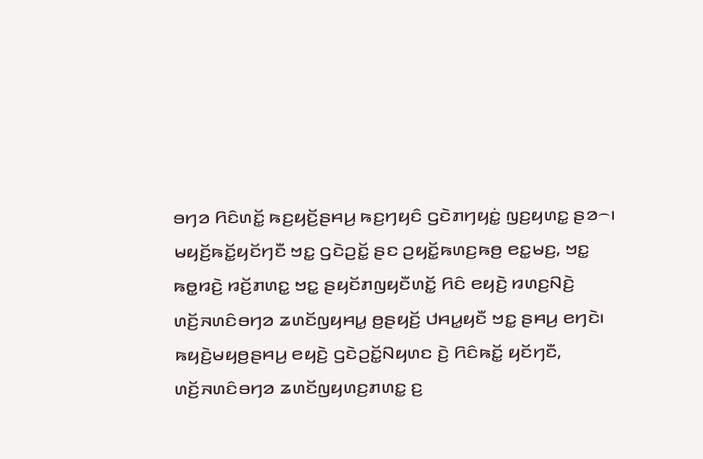ꤋꤚꤤ ꤖꤢꤨꤛꤢꤩ꤭ ꤒꤢ꤬ꤟꤢꤩ꤬ꤔꤌꤣ꤬ ꤒꤢ꤬ꤚꤟꤢꤨ ꤞꤢꤧꤊꤚꤟꤢꤦ꤭ ꤜꤢ꤬ꤟꤛꤢ꤭ ꤔꤤ꤮꤯
ꤗꤟꤢꤩ꤬ꤒꤢꤩ꤭ꤟꤢꤩꤚꤢꤪ ꤠꤢ꤭ ꤞꤢꤧꤑꤢꤩ꤭ ꤔꤢ ꤑꤟꤢꤩ꤭ꤒꤛꤢ꤬ꤒꤥ꤬ ꤕꤢ꤭ꤗꤢ꤬, ꤠꤢ꤭ ꤒꤥ꤭ꤙꤢꤧ꤬ ꤙꤢꤩ꤬ꤊꤛꤢ꤭ ꤠꤢ꤭ ꤔꤟꤢꤩꤊꤜꤟꤢꤪꤛꤢꤩ꤭ ꤖꤢꤨ ꤕꤟꤢꤧ꤬ ꤙꤛꤢ꤬ꤡꤢꤧ꤬ ꤛꤢꤩ꤬ꤏꤛꤢꤨꤋꤚꤤ ꤘꤛꤢꤩꤜꤟꤌꤣ꤭ ꤥ꤬ꤔꤟꤢꤩ꤬ ꤓꤌꤣ꤭ꤟꤢꤪ ꤠꤢ꤭ ꤔꤌꤣ꤬ ꤕꤚꤢꤧ꤯
ꤒꤟꤢꤧ꤬ꤗꤟꤥ꤬ꤔꤌꤣ꤬ ꤕꤟꤢꤧ꤬ ꤞꤢꤧꤑꤢꤩ꤭ꤡꤟꤛꤢ ꤢꤧ꤬ ꤖꤢꤨꤒꤢꤩ꤭ ꤟꤢꤩꤚꤢꤪ, ꤛꤢꤩ꤬ꤏꤛꤢꤨꤋꤚꤤ ꤘꤛꤢꤩꤜꤟꤛꤢ꤬ꤊꤛꤢ꤭ ꤢ꤬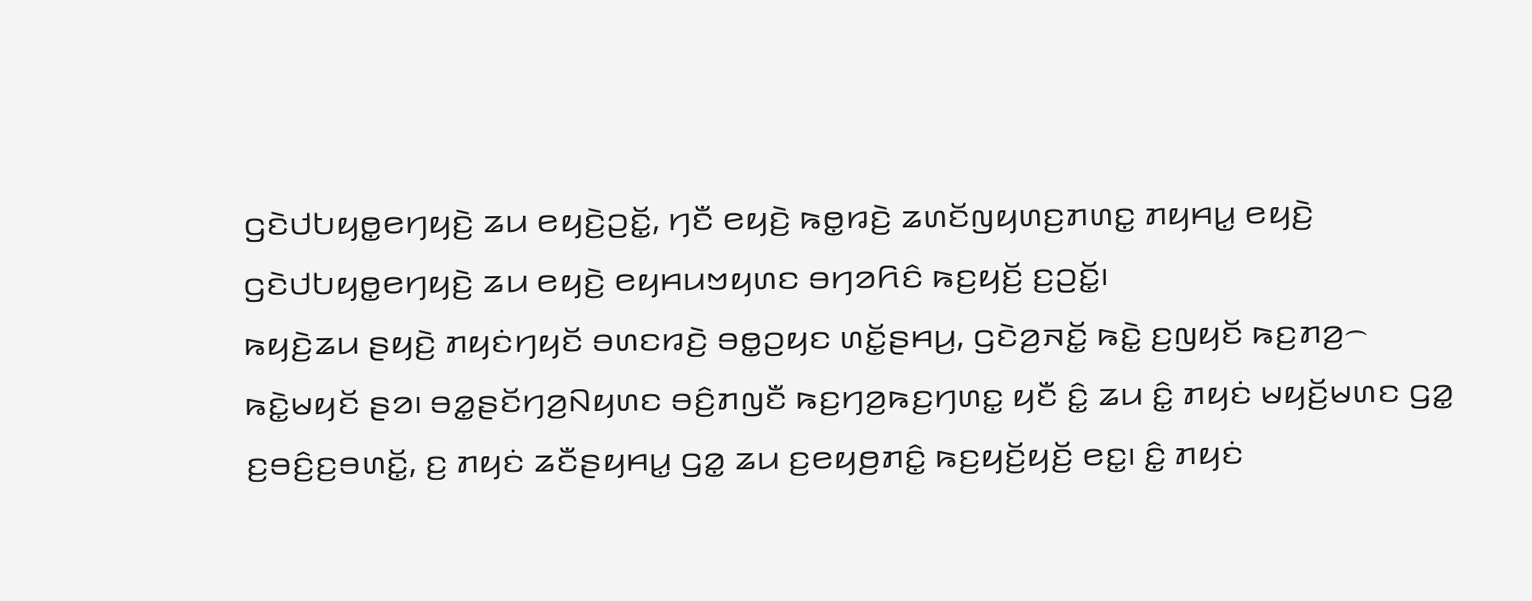ꤞꤢꤧꤓꤝꤟꤥ꤭ꤕꤚꤟꤢꤧ꤬ ꤘꤣ ꤕꤟꤢꤧ꤬ꤑꤢꤩ꤭, ꤚꤢꤪ ꤕꤟꤢꤧ꤬ ꤒꤥ꤭ꤙꤢꤧ꤬ ꤘꤛꤢꤩꤜꤟꤛꤢ꤬ꤊꤛꤢ꤭ ꤊꤟꤌꤣ꤭ ꤕꤟꤢꤧ꤬ ꤞꤢꤧꤓꤝꤟꤥ꤭ꤕꤚꤟꤢꤧ꤬ ꤘꤣ ꤕꤟꤢꤧ꤬ ꤕꤟꤌꤣꤠꤟꤛꤢ ꤋꤚꤤꤖꤢꤨ ꤒꤢ꤬ꤟꤢꤩ꤬ ꤢ꤬ꤑꤢꤩ꤭꤯
ꤒꤟꤢꤧ꤬ꤘꤣ ꤔꤟꤢꤧ꤬ ꤊꤟꤢꤦꤚꤟꤢꤩ ꤋꤛꤢꤙꤢꤧ꤬ ꤋꤥ꤭ꤑꤟꤢ ꤛꤢꤩ꤭ꤔꤌꤣ꤬, ꤞꤢꤧꤤ꤬ꤏꤢꤩ꤭ ꤒꤢꤧ꤭ ꤢ꤬ꤜꤟꤢꤩ ꤒꤢ꤬ꤊꤤ꤬꤮ ꤒꤢꤧ꤭ꤗꤟꤢꤩ ꤔꤤ꤯ ꤋꤤ꤭ꤔꤢꤩꤚꤤ꤬ꤡꤟꤛꤢ ꤋꤢꤨ꤬ꤊꤜꤢꤪ ꤒꤢ꤬ꤚꤤ꤬ꤒꤢ꤬ꤚꤛꤢ꤭ ꤟꤢꤪ ꤢꤨ꤭ ꤘꤣ ꤢꤨ꤭ ꤊꤟꤢꤦ ꤗꤟꤢꤩ꤬ꤗꤛꤢ ꤞꤤ꤭ ꤢ꤬ꤋꤢꤨ꤬ꤢ꤬ꤋꤛꤢꤩ꤭, ꤢ꤬ ꤊꤟꤢꤦ ꤘꤢꤪꤔꤟꤌꤣ꤭ ꤞꤤ꤭ ꤘꤣ ꤢ꤬ꤕꤟꤥ꤬ꤊꤢꤨ꤭ ꤒꤢ꤬ꤟꤢꤩ꤬ꤟꤢꤩ꤬ ꤕꤢ꤭꤯ ꤢꤨ꤭ ꤊꤟꤢꤦ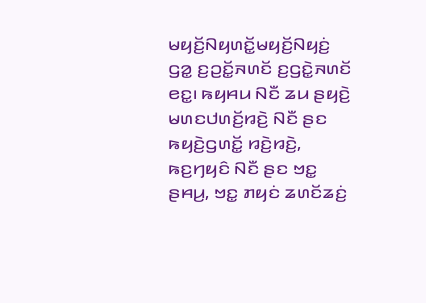ꤗꤟꤢꤩ꤬ꤡꤟꤛꤢꤩ꤭ꤗꤟꤢꤩ꤬ꤡꤟꤢꤦ꤬ ꤞꤤ꤭ ꤢ꤬ꤑꤢꤩ꤭ꤏꤛꤢꤩ ꤢ꤬ꤞꤢꤧ꤭ꤏꤛꤢꤩ ꤕꤢ꤭꤯ ꤒꤟꤌꤣ ꤡꤢꤪ ꤘꤣ ꤔꤟꤢꤧ꤬ ꤗꤛꤢꤓꤛꤢꤩ꤬ꤙꤢꤧ꤬ ꤡꤢꤪ ꤔꤢ ꤒꤟꤢꤧ꤬ꤞꤛꤢꤩ꤭ ꤙꤢꤧ꤬ꤙꤢꤧ꤬, ꤒꤢ꤬ꤚꤟꤢꤨ ꤡꤢꤪ ꤔꤢ ꤠꤢ꤭ ꤔꤌꤣ꤬, ꤠꤢ꤭ ꤊꤟꤢꤦ ꤘꤛꤢꤩꤘꤢꤦ꤬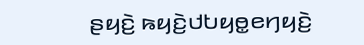ꤔꤟꤢꤧ꤬ ꤒꤟꤢꤧ꤬ꤓꤝꤟꤥ꤭ꤕꤚꤟꤢꤧ꤬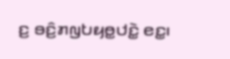ꤢ꤬ ꤋꤢꤨ꤬ꤊꤜꤝꤟꤥ꤭ꤓꤢꤧ꤭ ꤕꤢ꤭꤯